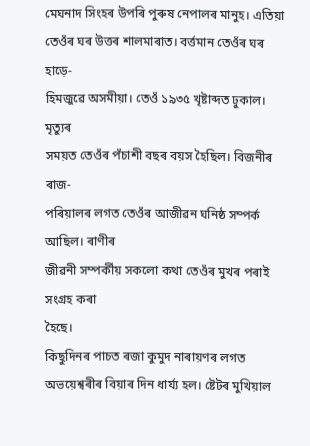মেঘনাদ সিংহৰ উপৰি পুৰুষ নেপালৰ মানুহ। এতিয়া
তেওঁৰ ঘৰ উত্তৰ শালমাৰাত। বৰ্ত্তমান তেওঁৰ ঘৰ হাড়ে-
হিমজুৱে অসমীয়া। তেওঁ ১৯৩৫ খৃষ্টাব্দত ঢুকাল। মৃত্যুৰ
সময়ত তেওঁৰ পঁচাশী বছৰ বয়স হৈছিল। বিজনীৰ ৰাজ-
পৰিয়ালৰ লগত তেওঁৰ আজীৱন ঘনিষ্ঠ সম্পৰ্ক আছিল। ৰাণীৰ
জীৱনী সম্পৰ্কীয় সকলো কথা তেওঁৰ মুখৰ পৰাই সংগ্ৰহ কৰা
হৈছে।
কিছুদিনৰ পাচত ৰজা কুমুদ নাৰায়ণৰ লগত অভয়েশ্বৰীৰ বিয়াৰ দিন ধাৰ্য্য হল। ষ্টেটৰ মুখিয়াল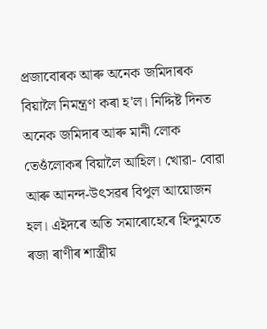প্ৰজাবোৰক আৰু অনেক জমিদাৰক বিয়ালৈ নিমন্ত্ৰণ কৰা হ'ল। নিদ্দিষ্ট দিনত অনেক জমিদাৰ আৰু মানী লোক তেওঁলোকৰ বিয়ালৈ আহিল। খোৱা- বোৱা আৰু আনন্দ-উৎসৱৰ বিপুল আয়োজন হল। এইদৰে অতি সমাৰোহেৰে হিন্দুমতে ৰজা ৰাণীৰ শাস্ত্ৰীয়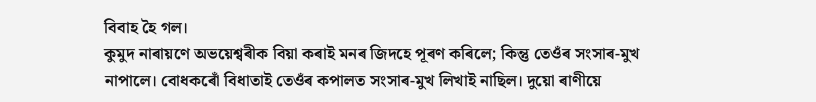বিবাহ হৈ গল।
কুমুদ নাৰায়ণে অভয়েশ্বৰীক বিয়া কৰাই মনৰ জিদহে পূৰণ কৰিলে; কিন্তু তেওঁৰ সংসাৰ-মুখ নাপালে। বোধকৰোঁ বিধাতাই তেওঁৰ কপালত সংসাৰ-মুখ লিখাই নাছিল। দুয়ো ৰাণীয়ে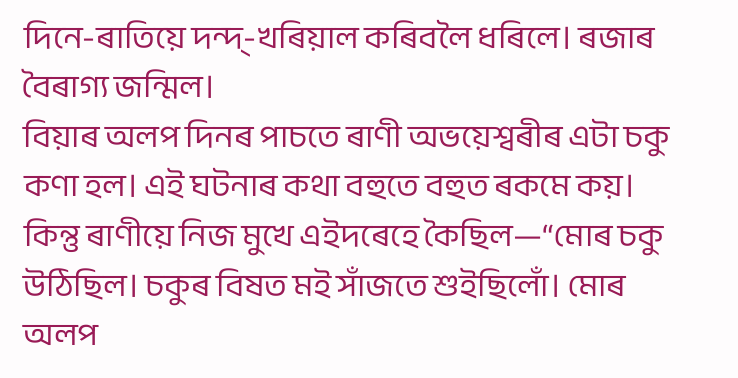দিনে-ৰাতিয়ে দন্দ্-খৰিয়াল কৰিবলৈ ধৰিলে। ৰজাৰ বৈৰাগ্য জন্মিল।
বিয়াৰ অলপ দিনৰ পাচতে ৰাণী অভয়েশ্বৰীৰ এটা চকু কণা হল। এই ঘটনাৰ কথা বহুতে বহুত ৰকমে কয়। কিন্তু ৰাণীয়ে নিজ মুখে এইদৰেহে কৈছিল—“মোৰ চকু উঠিছিল। চকুৰ বিষত মই সাঁজতে শুইছিলোঁ। মোৰ অলপ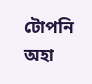টোপনি অহা